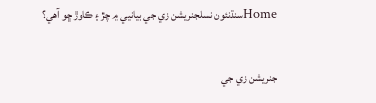Homeسنڌنئون نسلجنريشن زي جي بيانيي ۾ چڙ ۽ ڪاوڙ ڇو آھي؟

جنريشن زي جي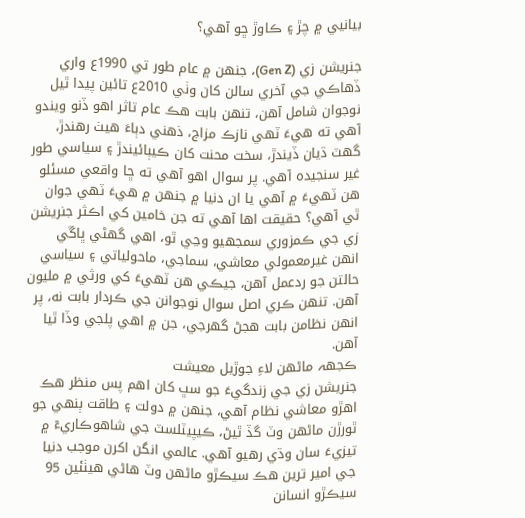بيانيي ۾ چڙ ۽ ڪاوڙ ڇو آھي؟

جنريشن زي (Gen Z)، جنھن ۾ عام طور تي 1990ع واري ڏهاڪي جي آخري سالن کان وٺي 2010ع تائین پيدا ٿيل نوجوان شامل آهن، تنھن بابت هڪ عام تاثر اهو ڏنو ويندو آهي ته هيءَ ٽھي نازڪ مزاج، ذهني دٻاءَ هيٺ رهندڙ، گهٽ ڌيان ڏيندڙ، سخت محنت کان ڪيٻائيندڙ ۽ سياسي طور غير سنجيده آهي. پر سوال اهو آهي ته ڇا واقعي مسئلو هن ٽھيءَ ۾ آهي يا ان دنيا ۾ جنھن ۾ هيءَ ٽھي جوان ٿي آهي؟ حقيقت اها آهي ته جن خامين کي اڪثر جنريشن زي جي ڪمزوري سمجهيو وڃي ٿو، اهي گهڻي ڀاڱي انهن غيرمعمولي معاشي، سماجي، ماحولياتي ۽ سياسي حالتن جو ردعمل آهن، جيڪي هن ٽھيءَ کي ورثي ۾ مليون آهن. تنھن ڪري اصل سوال نوجوانن جي ڪردار بابت نه، پر انهن نظامن بابت هجڻ گهرجي، جن ۾ اهي پلجي وڏا ٿيا آهن.
ڪجهہ ماڻهن لاءِ جوڙيل معيشت
جنريشن زي جي زندگيءَ جو سڀ کان اهم پس منظر هڪ اهڙو معاشي نظام آهي، جنھن ۾ دولت ۽ طاقت ٻنهي جو ٿورڙن ماڻهن وٽ گڏ ٿیڻ، ڪیپیٽلسٽ جي شاھوڪاريءٓ ۾ تيزيءَ سان وڌي رهيو آهي. عالمي انگن اکرن موجب دنيا جي امير ترين هڪ سيڪڙو ماڻهن وٽ هاڻي هيٺئين 95 سيڪڙو انسانن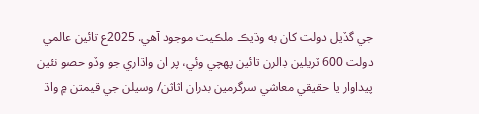جي گڏيل دولت کان به وڌيڪ ملڪيت موجود آهي. 2025ع تائين عالمي دولت 600 ٽريلين ڊالرن تائين پھچي وئي، پر ان واڌاري جو وڏو حصو نئين پيداوار يا حقيقي معاشي سرگرمين بدران اثاثن/ وسیلن جي قيمتن ۾ واڌ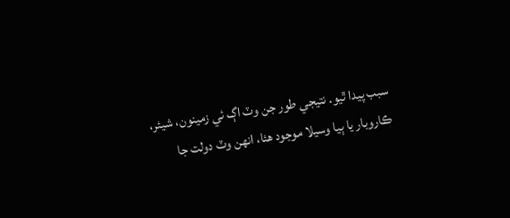سبب پيدا ٿيو. نتيجي طور جن وٽ اڳ ئي زمينون، شيئر، ڪاروبار يا ٻيا وسیلا موجود هئا، انهن وٽ دولت جا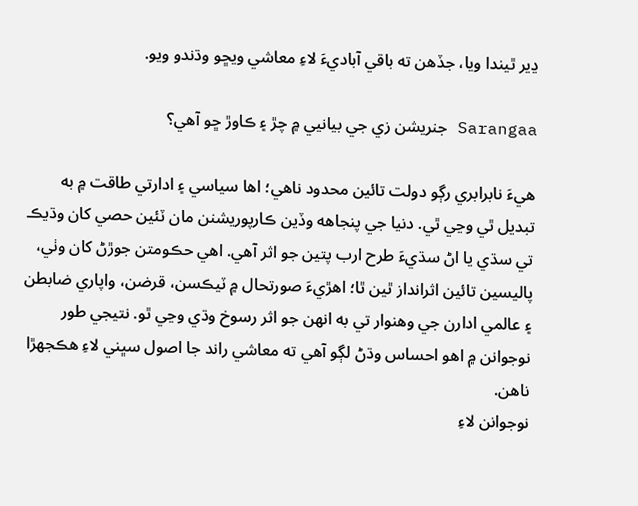ڍیر ٿیندا ویا، جڏهن ته باقي آباديءَ لاءِ معاشي ویڇو وڌندو ويو.

Sarangaa جنريشن زي جي بيانيي ۾ چڙ ۽ ڪاوڙ ڇو آھي؟

هيءَ نابرابري رڳو دولت تائين محدود ناهي؛ اها سياسي ۽ ادارتي طاقت ۾ به تبديل ٿي وڃي ٿي. دنيا جي پنجاهه وڏين ڪارپوريشنن مان ٽئين حصي کان وڌيڪ تي سڌي يا اڻ سڌيءَ طرح ارب پتين جو اثر آهي. اھي حڪومتن جوڙڻ کان وٺي، پالیسین تائین اثرانداز ٿین ٿا؛ اهڙيءَ صورتحال ۾ ٽيڪسن، قرضن، واپاري ضابطن ۽ عالمي ادارن جي وھنوار تي به انهن جو اثر رسوخ وڌي وڃي ٿو. نتيجي طور نوجوانن ۾ اهو احساس وڌڻ لڳو آھي ته معاشي راند جا اصول سڀني لاءِ هڪجھڙا ناهن.
نوجوانن لاءِ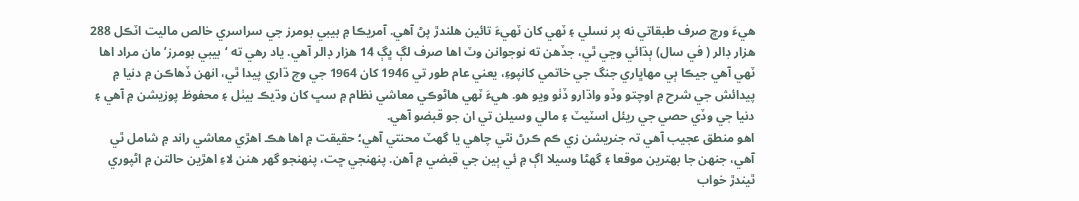هيءَ ورڇ صرف طبقاتي نه پر نسلي ۽ ٽھي کان ٽھيءَ تائین ھلندڙ پڻ آهي. آمريڪا ۾ بيبي بومرز جي سراسري خالص ماليت اٽڪل 288 هزار ڊالر ( في سال) ٻڌائي وڃي ٿي، جڏهن ته نوجوانن وٽ اها صرف لڳ ڀڳ 14 هزار ڊالر آهي. ياد رهي ته ‘بيبي بومرز’ مان مراد اها ٽھي آهي جيڪا ٻي مھاڀاري جنگ جي خاتمي کانپوءِ، يعني عام طور تي 1946 کان 1964 جي وچ ڌاري پيدا ٿي، انهن ڏھاڪن ۾ دنيا ۾ پيدائش جي شرح ۾ اوچتو وڏو واڌارو ڏٺو ويو هو. هيءَ ٽھي هاڻوڪي معاشي نظام ۾ سڀ کان وڌيڪ بیٺل ۽ محفوظ پوزيشن ۾ آهي ۽ دنيا جي وڏي حصي جي ریئل اسٽيٽ ۽ مالي وسیلن تي ان جو قبضو آهي.
اھو منطق عجیب آھي تہ جنريشن زي ڪم ڪرڻ نٿي چاهي يا گهٽ محنتي آهي؛ حقيقت ۾ اھا هڪ اهڙي معاشي راند ۾ شامل ٿي آهي، جنھن جا بھترين موقعا ۽ گهڻا وسيلا اڳ ۾ ئي ٻين جي قبضي ۾ آهن. پنھنجي ڇت، پنھنجو گهر ھنن لاءِ اھڙین حالتن ۾ اڻپوري ٿیندڙ خواب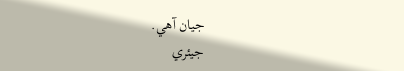جیان آھي.
جيئري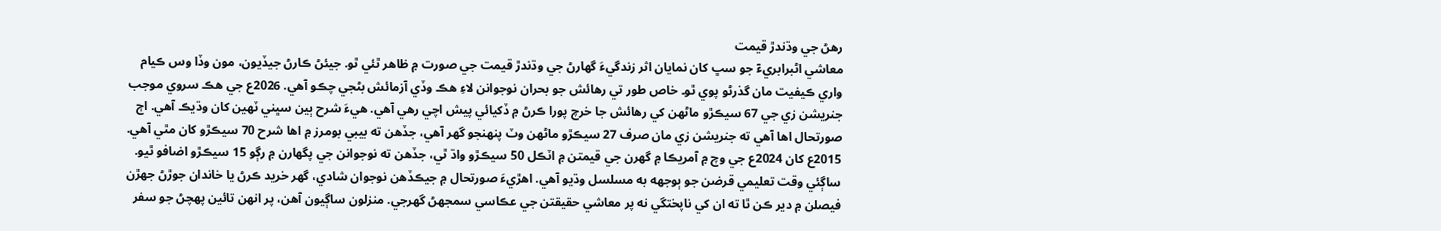رهڻ جي وڌندڙ قيمت
معاشي اڻبرابريءٓ جو سڀ کان نمايان اثر زندگيءَ گهارڻ جي وڌندڙ قيمت جي صورت ۾ ظاهر ٿئي ٿو. جیئڻ ڪارڻ جیڏیون، مون وڏا وس ڪیام واري ڪیفیت مان گذرڻو پوي ٿو۔ خاص طور تي رهائش جو بحران نوجوانن لاءِ هڪ وڏي آزمائش بڻجي چڪو آهي. 2026ع جي هڪ سروي موجب جنريشن زي جي 67 سيڪڙو ماڻهن کي رهائش جا خرچ پورا ڪرڻ ۾ ڏکيائي پيش اچي رهي آهي. هيءَ شرح ٻين سڀني ٽھين کان وڌيڪ آهي. اڄ صورتحال اها آهي ته جنريشن زي مان صرف 27 سيڪڙو ماڻهن وٽ پنھنجو گهر آهي، جڏهن ته بيبي بومرز ۾ اها شرح 70 سيڪڙو کان مٿي آهي. 2015ع کان 2024ع جي وچ ۾ آمريڪا ۾ گهرن جي قيمتن ۾ اٽڪل 50 سيڪڙو واڌ ٿي، جڏهن ته نوجوانن جي پگهارن ۾ رڳو 15 سيڪڙو اضافو ٿيو. ساڳئي وقت تعليمي قرضن جو ٻوجهه به مسلسل وڌيو آهي. اهڙيءَ صورتحال ۾ جيڪڏهن نوجوان شادي، گهر خريد ڪرڻ يا خاندان جوڙڻ جھڙن فيصلن ۾ دير ڪن ٿا ته ان کي ناپختگي نه پر معاشي حقيقتن جي عڪاسي سمجهڻ گهرجي. منزلون ساڳيون آهن، پر انهن تائين پھچڻ جو سفر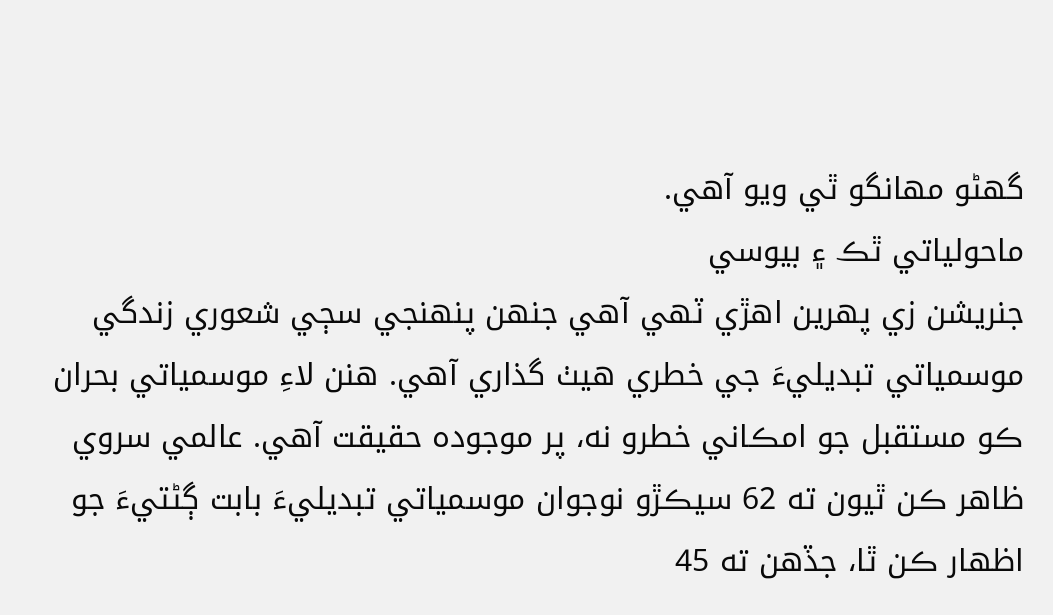گهڻو مھانگو ٿي ويو آهي.
ماحولياتي ٿڪ ۽ بيوسي
جنريشن زي پھرين اهڙي ٽھي آهي جنھن پنھنجي سڄي شعوري زندگي موسمياتي تبديليءَ جي خطري هيٺ گذاري آهي. هنن لاءِ موسمياتي بحران ڪو مستقبل جو امڪاني خطرو نه، پر موجوده حقيقت آهي. عالمي سروي ظاهر ڪن ٿيون ته 62 سيڪڙو نوجوان موسمياتي تبديليءَ بابت ڳڻتيءَ جو اظھار ڪن ٿا، جڏهن ته 45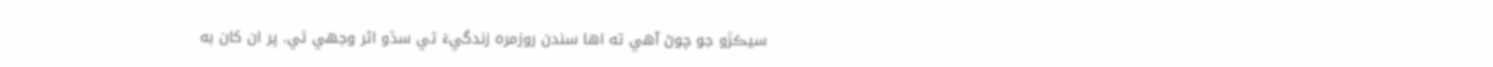سيڪڙو جو چوڻ آهي ته اها سندن روزمره زندگيءَ تي سڌو اثر وجهي ٿي. پر ان کان به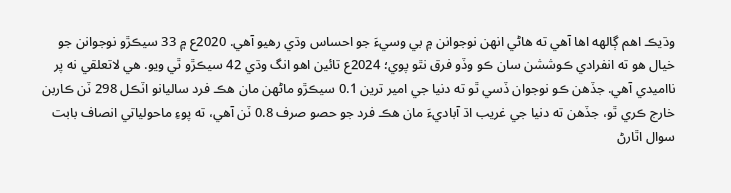وڌيڪ اهم ڳالهه اها آهي ته هاڻي انهن نوجوانن ۾ بي وسيءَ جو احساس وڌي رهيو آهي. 2020ع ۾ 33 سيڪڙو نوجوانن جو خيال هو ته انفرادي ڪوششن سان ڪو وڏو فرق نٿو پوي؛ 2024ع تائين اهو انگ وڌي 42 سيڪڙو ٿي ويو. هي لاتعلقي نه پر نااميدي آهي. جڏهن ڪو نوجوان ڏسي ٿو ته دنيا جي امير ترين 0.1 سيڪڙو ماڻهن مان هڪ فرد ساليانو اٽڪل 298 ٽن ڪاربن خارج ڪري ٿو، جڏهن ته دنيا جي غريب اڌ آباديءَ مان هڪ فرد جو حصو صرف 0.8 ٽن آهي، ته پوءِ ماحولياتي انصاف بابت سوال اٿارڻ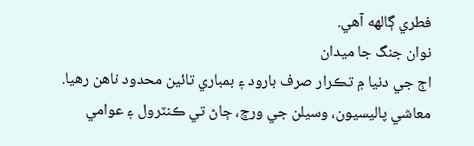فطري ڳالهه آهي.
نوان جنگ جا ميدان
اڄ جي دنيا ۾ تڪرار صرف بارود ۽ بمباري تائين محدود ناهن رهيا. معاشي پاليسيون، وسيلن جي ورڇ، ڄاڻ تي ڪنٽرول ۽ عوامي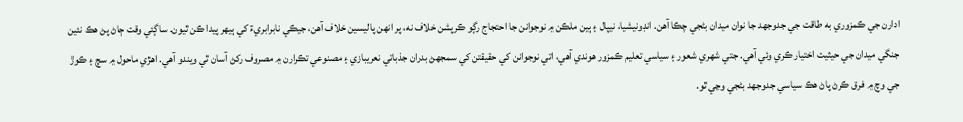ادارن جي ڪمزوري به طاقت جي جدوجھد جا نوان ميدان بڻجي چڪا آهن. انڊونيشيا، نيپال ۽ ٻين ملڪن ۾ نوجوانن جا احتجاج رڳو ڪرپشن خلاف نه، پر انهن پاليسين خلاف آهن، جيڪي نابرابريءٓ کي ٻيھر پيدا ڪن ٿيون. ساڳئي وقت ڄاڻ پڻ هڪ نئين جنگي ميدان جي حيثيت اختيار ڪري وئي آهي. جتي شھري شعور ۽ سياسي تعليم ڪمزور هوندي آهي، اتي نوجوانن کي حقيقتن کي سمجهڻ بدران جذباتي نعريبازي ۽ مصنوعي تڪرارن ۾ مصروف رکڻ آسان ٿي ويندو آهي. اهڙي ماحول ۾ سچ ۽ ڪوڙ جي وچ ۾ فرق ڪرڻ پاڻ هڪ سياسي جدوجھد بڻجي وڃي ٿو.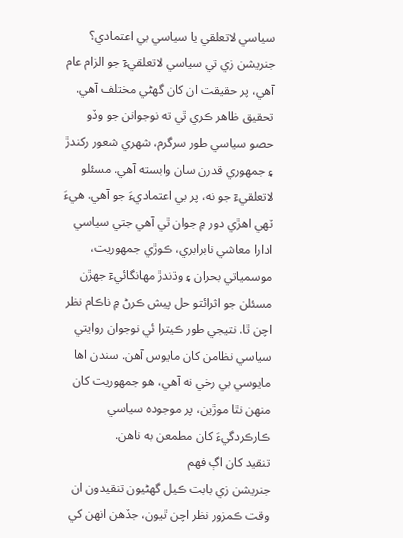سياسي لاتعلقي يا سياسي بي اعتمادي؟
جنريشن زي تي سياسي لاتعلقيءٓ جو الزام عام آهي، پر حقيقت ان کان گهڻي مختلف آهي. تحقيق ظاهر ڪري ٿي ته نوجوانن جو وڏو حصو سياسي طور سرگرم، شھري شعور رکندڙ ۽ جمهوري قدرن سان وابسته آهي. مسئلو لاتعلقيءٓ جو نه، پر بي اعتماديءَ جو آهي. هيءَ ٽھي اهڙي دور ۾ جوان ٿي آهي جتي سياسي ادارا معاشي نابرابري، ڪوڙي جمهوريت، موسمياتي بحران ۽ وڌندڙ مھانگائيءٓ جھڙن مسئلن جو اثرائتو حل پيش ڪرڻ ۾ ناڪام نظر اچن ٿا. نتيجي طور ڪيترا ئي نوجوان روايتي سياسي نظامن کان مايوس آهن. سندن اها مايوسي بي رخي نه آهي، هو جمهوريت کان منھن نٿا موڙين، پر موجوده سياسي ڪارڪردگيءَ کان مطمعن به ناهن.
تنقيد کان اڳ فھم
جنريشن زي بابت ڪيل گهڻيون تنقيدون ان وقت ڪمزور نظر اچن ٿيون، جڏهن انهن کي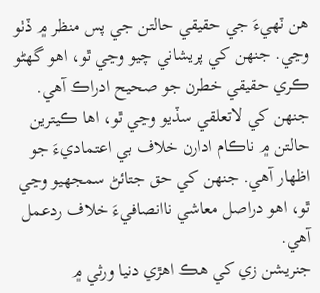هن ٽھيءَ جي حقيقي حالتن جي پس منظر ۾ ڏٺو وڃي. جنھن کي پريشاني چيو وڃي ٿو، اهو گهڻو ڪري حقيقي خطرن جو صحيح ادراڪ آهي. جنھن کي لاتعلقي سڏيو وڃي ٿو، اها ڪيترين حالتن ۾ ناڪام ادارن خلاف بي اعتماديءَ جو اظھار آهي. جنھن کي حق جتائڻ سمجهيو وڃي ٿو، اهو دراصل معاشي ناانصافيءَ خلاف ردعمل آهي.
جنريشن زي کي هڪ اهڙي دنيا ورثي ۾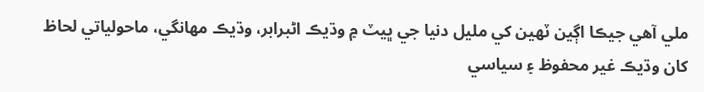ملي آهي جيڪا اڳين ٽھين کي مليل دنيا جي ڀيٽ ۾ وڌيڪ اڻبرابر، وڌيڪ مھانگي، ماحولياتي لحاظ کان وڌيڪ غير محفوظ ۽ سياسي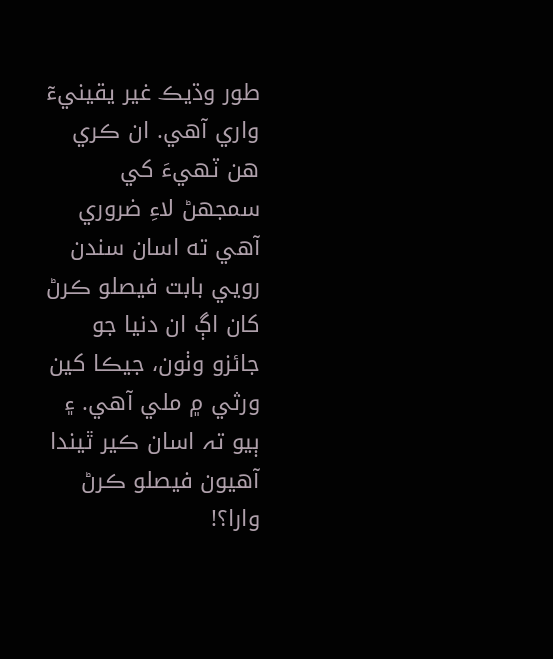طور وڌيڪ غير يقينيءٓ واري آهي. ان ڪري هن ٽھيءَ کي سمجهڻ لاءِ ضروري آهي ته اسان سندن رويي بابت فيصلو ڪرڻ کان اڳ ان دنيا جو جائزو وٺون، جيڪا کين ورثي ۾ ملي آهي. ۽ ٻیو تہ اسان ڪیر ٿیندا آھیون فیصلو ڪرڻ وارا؟!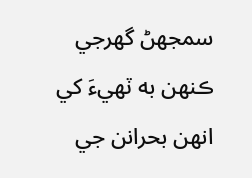سمجهڻ گهرجي ڪنھن به ٽھيءَ کي انهن بحرانن جي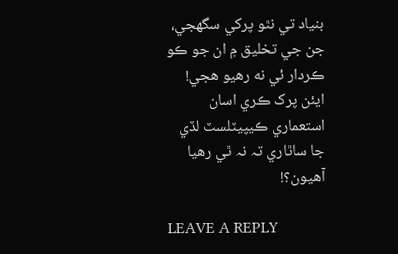بنياد تي نٿو پرکي سگهجي، جن جي تخليق ۾ ان جو ڪو ڪردار ئي نه رهيو هجي! ایئن پرک ڪري اسان استعماري ڪیپیٽلسٽ لڏي جا ساٿاري تہ نہ ٿي رھیا آھیون؟!

LEAVE A REPLY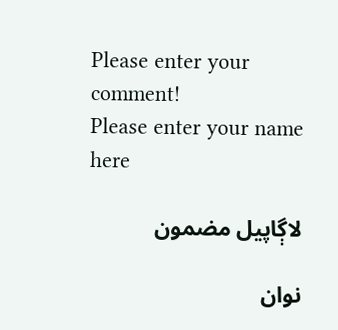Please enter your comment!
Please enter your name here

لاڳاپيل مضمون

نوان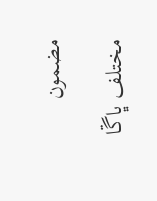مضمون

مختلف ڀاڱا